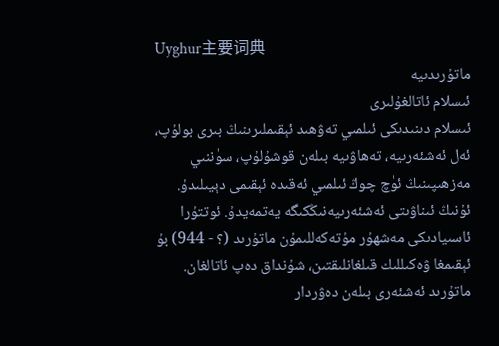Uyghur主要词典
ماتۇرىدىيە
ئىسلام ئاتالغۇلىرى
ئىسلام دىنىدىكى ئىلمىي تەۋھىد ئېقىملىرىنىڭ بىرى بولۇپ، ئەل ئەشئەرىيە، تەھاۋىيە بىلەن قوشۇلۇپ، سۈننىي مەزھىپىنىڭ ئۈچ چوڭ ئىلمىي ئەقىدە ئېقىمى دېيىلىدۇ. ئۇنىڭ ئىناۋىتى ئەشئەرىيەنىڭكىگە يەتمەيدۇ. ئوتتۇرا ئاسىيادىكى مەشھۇر مۇتەكەللىمۇن ماتۇرىد (؟ - 944) بۇ ئېقىمغا ۋەكىللىك قىلغانلىقتىن، شۇنداق دەپ ئاتالغان. ماتۇرىد ئەشئەرى بىلەن دەۋردار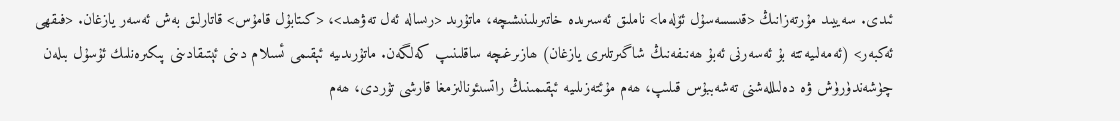ئىدى. سەييىد مۇرتەزانىڭ <قىسسەسۇل ئۆلەما> ناملىق ئەسىرىدە خاتىرىلىنىشىچە، ماتۇرىد <رىسالە ئەل تەۋھىد>، <كىتابۇل قامۇس> قاتارلىق بەش ئەسەر يازغان. <فىقھى ئەكبەر> (ئەمەلىيەتتە بۇ ئەسەرنى ئەبۇ ھەنىفەنىڭ شاگىرتلىرى يازغان) ھازىرغىچە ساقلىنىپ كەلگەن. ماتۇرىدىيە ئېقىمى ئسىلام دىنى ئېتىقادىنى پىكىرەنلىك ئۇسۇل بىلەن چۈشەندۈرۈش ۋە دەلىللەشنى تەشەببۇس قىلىپ، ھەم مۇئتەزىلىيە ئېقىمىنىڭ راتسىئونالىزمغا قارشى تۇردى، ھەم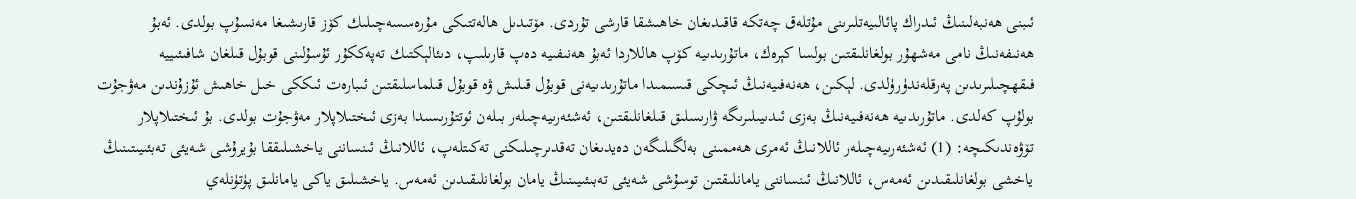ئىبنى ھەنبەلىنىڭ ئىدراك پائالىيەتلىرىنى مۇتلەق چەتكە قاقىدىغان خاھىشقا قارشى تۇردى. مۆتىدىل ھالەتتىكى مۇرەسسەچىلىك كۆز قارىشىغا مەنسۇپ بولدى. ئەبۇ ھەنىفەنىڭ نامى مەشھۇر بولغانلىقتىن بولسا كېرەك، ماتۇرىدىيە كۆپ ھاللاردا ئەبۇ ھەنىفىيە دەپ قارىلىپ، دىئالېكتىك تەپەككۇر ئۇسۇلىنى قوبۇل قىلغان شافىئىييە فىقھچىلىرىدىن پەرقلەندۈرۈلدى. لېكىن، ھەنەفىيەنىڭ ئىچكى قىسىمىدا ماتۇرىدىيەنى قوبۇل قىلىش ۋە قوبۇل قىلماسلىقتىن ئىبارەت ئىككى خىل خاھىش ئۇزۇندىن مەۋجۇت بولۇپ كەلدى. ماتۇرىدىيە ھەنەفىيەنىڭ بەزى ئىدىيىلىرىگە ۋارىسلىق قىلغانلىقتىن، ئەشئەرىيەچىلەر بىلەن ئوتتۇرىسىدا بەزى ئىختىلاپلار مەۋجۇت بولدى. بۇ ئىختىلاپلار تۆۋەندىكىچە: (1) ئەشئەرىيەچىلەر ئاللانىڭ ئەمرى ھەممىنى بەلگىلىگەن دەيدىغان تەقدىرچىلىكنى تەكىتلەپ، ئاللانىڭ ئىنساننى ياخشىلىققا بۇيرۇشى شەيئى تەبئىيىتىنىڭ ياخشى بولغانلىقىدىن ئەمەس، ئاللانىڭ ئىنساننى يامانلىقتىن توسۇشى شەيئى تەبىئىيىنىڭ يامان بولغانلىقىدىن ئەمەس. ياخشىلىق ياكى يامانلىق پۈتۈنلەي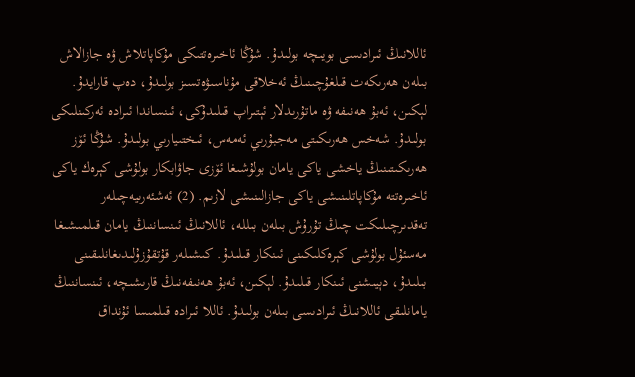ئاللانىڭ ئىرادىسى بويىچە بولىدۇ. شۇڭا ئاخىرەتتىكى مۇكاپاتلاش ۋە جازالاش بىلەن ھەرىكەت قىلغۇچىنىڭ ئەخلاقى مۇناسىۋەتسىز بولىدۇ، دەپ قارايدۇ. لېكىن، ئەبۇ ھەنىفە ۋە ماتۇرىدلار ئېتىراپ قىلىدۇكى، ئىنساندا ئىرادە ئەركىنلىكى بولىدۇ. شەخس ھەرىكىتى مەجبۇرىي ئەمەس، ئىختىيارىي بولىدۇ. شۇڭا ئۆز ھەرىكىتىنىڭ ياخشى ياكى يامان بولۇشىغا ئۆزى جاۋابكار بولۇشى كېرەك ياكى ئاخىرەتتە مۇكاپاتلىنىشى ياكى جازالىنىشى لازىم. (2) ئەشئەرىيەچىلەر تەقدىرچىلىكت چىڭ تۇرۇش بىلەن بىللە، ئاللانىڭ ئىنساننىڭ يامان قىلمىشىغا مەسئۇل بولۇشى كېرەكلىكىنى ئىنكار قىلىدۇ. كىشىلەر قۇتقۇزۇلىدىغانلىقىنى بىلىدۇ، دېيىشنى ئىنكار قىلىدۇ. لېكىن، ئەبۇ ھەنىفەنىڭ قارىشىچە، ئىنساننىڭ يامانلىقى ئاللانىڭ ئىرادىسى بىلەن بولىدۇ. ئاللا ئىرادە قىلمىسا ئۇنداق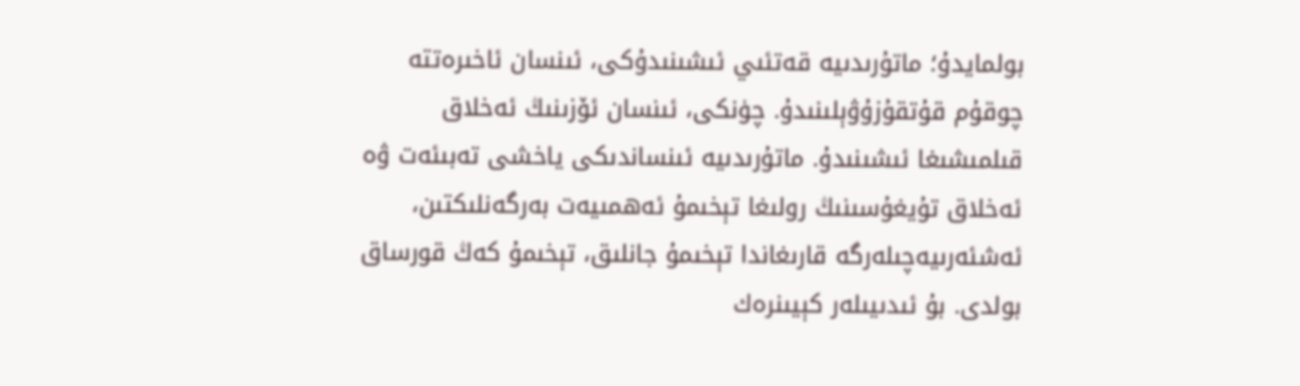بولمايدۇ؛ ماتۇرىدىيە قەتئىي ئىشىنىدۇكى، ئىنسان ئاخىرەتتە چوقۇم قۇتقۇزۇۋېلىنىدۇ. چۈنكى، ئىنسان ئۆزىنىڭ ئەخلاق قىلمىشىغا ئىشىنىدۇ. ماتۇرىدىيە ئىنساندىكى ياخشى تەبىئەت ۋە ئەخلاق تۇيغۇسىنىڭ رولىغا تېخىمۇ ئەھمىيەت بەرگەنلىكتىن، ئەشئەرىيەچىلەرگە قارىغاندا تېخىمۇ جانلىق، تېخىمۇ كەڭ قورساق بولدى. بۇ ئىدىيىلەر كېيىنرەك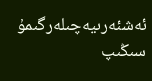ئەشئەرىيەچىلەرگىمۇ سىڭىپ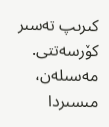كىرىپ تەسىر كۆرسەتتى. مەسىلەن، مىسىردا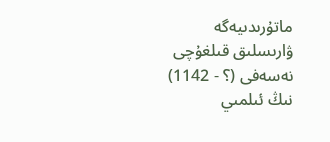ماتۇرىدىيەگە ۋارىسلىق قىلغۇچى نەسەفى (؟ - 1142) نىڭ ئىلمىي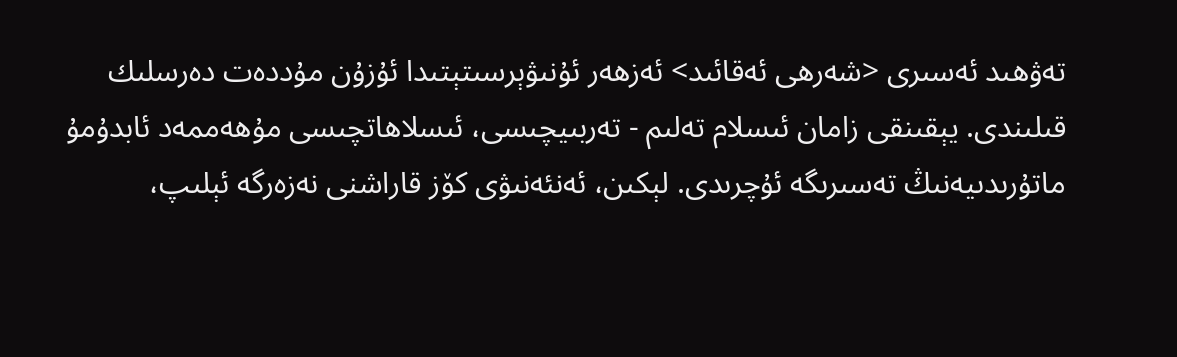تەۋھىد ئەسىرى <شەرھى ئەقائىد> ئەزھەر ئۇنىۋېرسىتېتىدا ئۇزۇن مۇددەت دەرسلىك قىلىندى. يېقىنقى زامان ئىسلام تەلىم - تەربىيچىسى، ئىسلاھاتچىسى مۇھەممەد ئابدۇمۇ ماتۇرىدىيەنىڭ تەسىرىگە ئۇچرىدى. لېكىن، ئەنئەنىۋى كۆز قاراشنى نەزەرگە ئېلىپ،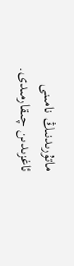ماتۇرىدنىڭ نامىنى ئاغزىدىن چىقارمىدى.